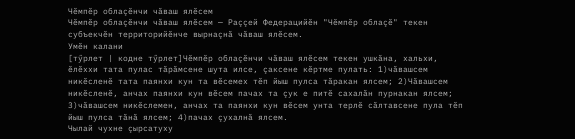Чĕмпĕр облаçĕнчи чăваш ялĕсем
Чĕмпĕр облаçĕнчи чăваш ялĕсем — Раççей Федерацийĕн "Чĕмпĕр облаçĕ" текен субъекчĕн территорийĕнче вырнаçнă чăваш ялĕсем.
Умĕн калани
[тӳрлет | кодне тӳрлет]Чĕмпĕр облаçĕнчи чăваш ялĕсем текен ушкăна, хальхи, ĕлĕххи тата пулас тăрăмсене шута илсе, çаксене кĕртме пулать: 1)чăвашсем никĕсленĕ тата паянхи кун та вĕсемех тĕп йыш пулса тăракан ялсем; 2)Чăвашсем никĕсленĕ, анчах паянхи кун вĕсем пачах та çук е питĕ сахалăн пурнакан ялсем; 3)чăвашсем никĕслемен, анчах та паянхи кун вĕсем унта терлĕ сăлтавсене пула тĕп йыш пулса тăнă ялсем; 4)пачах çухалнă ялсем.
Чылай чухне çырсатуху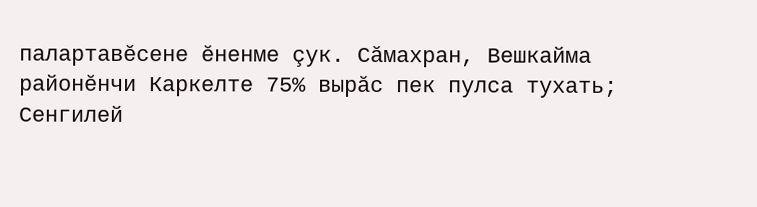палартавĕсене ĕненме çук. Сăмахран, Вешкайма районĕнчи Каркелте 75% вырăс пек пулса тухать; Сенгилей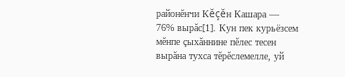районĕнчи Кĕçĕн Кашара — 76% вырăс[1]. Кун пек курьёзсем мĕнпе çыхăннине пĕлес тесен вырăна тухса тĕрĕслемелле, уй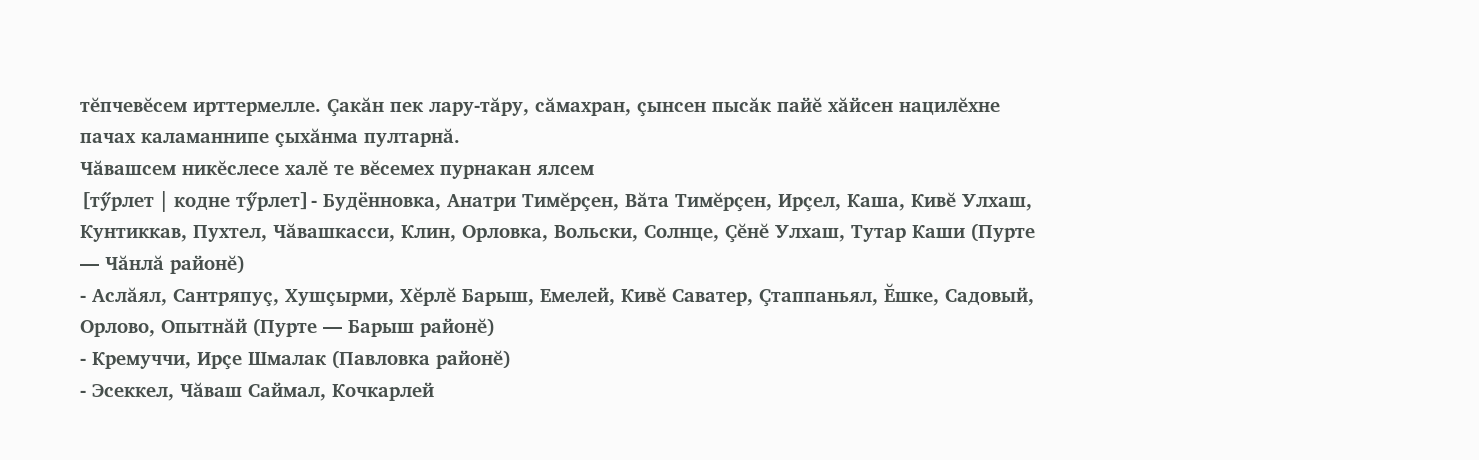тĕпчевĕсем ирттермелле. Çакăн пек лару-тăру, сăмахран, çынсен пысăк пайĕ хăйсен нацилĕхне пачах каламаннипе çыхăнма пултарнă.
Чăвашсем никĕслесе халĕ те вĕсемех пурнакан ялсем
[тӳрлет | кодне тӳрлет]- Будённовка, Анатри Тимĕрçен, Вăта Тимĕрçен, Ирçел, Каша, Кивĕ Улхаш, Кунтиккав, Пухтел, Чăвашкасси, Клин, Орловка, Вольски, Солнце, Çĕнĕ Улхаш, Тутар Каши (Пурте — Чăнлă районĕ)
- Аслăял, Сантряпуç, Хушçырми, Хĕрлĕ Барыш, Емелей, Кивĕ Саватер, Çтаппаньял, Ĕшке, Садовый, Орлово, Опытнăй (Пурте — Барыш районĕ)
- Кремуччи, Ирçе Шмалак (Павловка районĕ)
- Эcеккел, Чăваш Саймал, Кочкарлей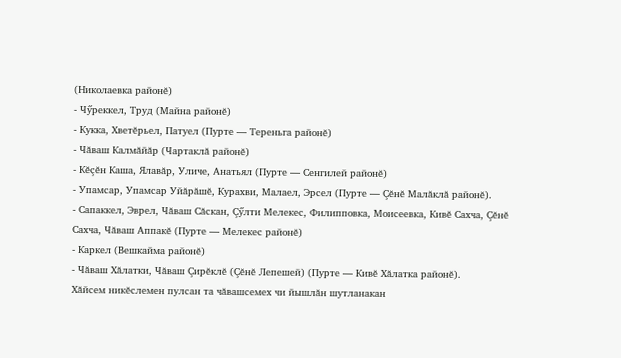(Николаевка районĕ)
- Чӳреккел, Труд (Майна районĕ)
- Кукка, Хветĕрьел, Патуел (Пурте — Тереньга районĕ)
- Чăваш Калмăйăр (Чартаклă районĕ)
- Кĕçĕн Каша, Ялавăр, Уличе, Анатьял (Пурте — Сенгилей районĕ)
- Упамсар, Упамсар Уйăрăшĕ, Курахви, Малаел, Эрсел (Пурте — Çĕнĕ Малăклă районĕ).
- Сапаккел, Эврел, Чăваш Сăскан, Çӳлти Мелекес, Филипповка, Моисеевка, Кивĕ Сахча, Çĕнĕ Сахча, Чăваш Аппакĕ (Пурте — Мелекес районĕ)
- Каркел (Вешкайма районĕ)
- Чăваш Хăлатки, Чăваш Çирĕклĕ (Çĕнĕ Лепешей) (Пурте — Кивĕ Хăлатка районĕ).
Хăйсем никĕслемен пулсан та чăвашсемех чи йышлăн шутланакан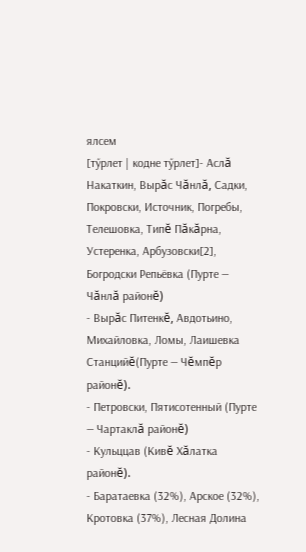ялсем
[тӳрлет | кодне тӳрлет]- Аслă Накаткин, Вырăс Чăнлă, Садки, Покровски, Источник, Погребы, Телешовка, Типĕ Пăкăрна, Устеренка, Арбузовски[2], Богродски Репьёвка (Пурте — Чăнлă районĕ)
- Вырăс Питенкĕ, Авдотьино, Михайловка, Ломы, Лаишевка Станцийĕ(Пурте — Чĕмпĕр районĕ).
- Петровски, Пятисотенный (Пурте — Чартаклă районĕ)
- Кульццав (Кивĕ Хăлатка районĕ).
- Баратаевка (32%), Арское (32%), Кротовка (37%), Лесная Долина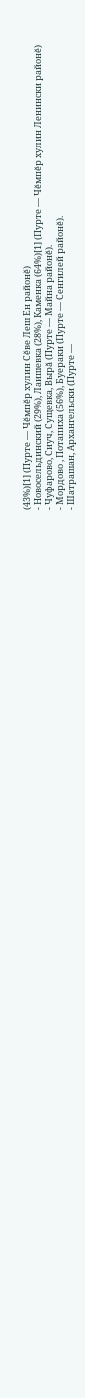(43%)[1] (Пурте — Чĕмпĕр хулин Сĕве Леш Ен районĕ)
- Новосельдинский (29%), Лаишевка (28%), Каменка (64%)[1] (Пурте — Чĕмпĕр хулин Ленински районĕ)
- Чуфарово, Сиуч, Сущевка, Вырă (Пурте — Майна районĕ).
- Мордово , Потапиха (56%), Буераки (Пурте — Сенгилей районĕ).
- Шатрашан, Архангельски (Пурте —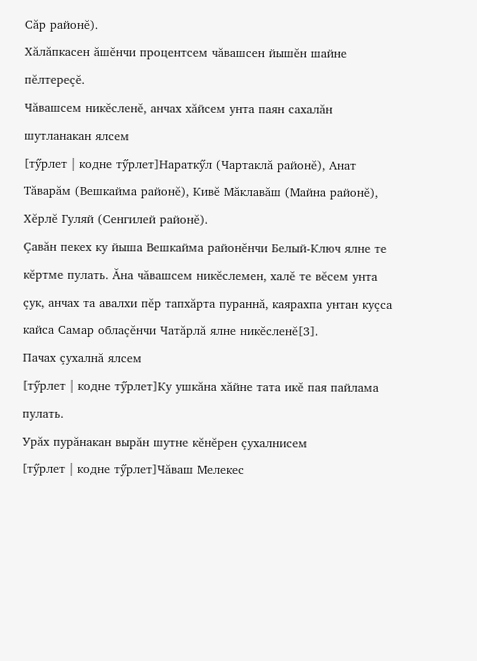Сăр районĕ).
Хăлăпкасен ăшĕнчи процентсем чăвашсен йышĕн шайне пĕлтереçĕ.
Чăвашсем никĕсленĕ, анчах хăйсем унта паян сахалăн шутланакан ялсем
[тӳрлет | кодне тӳрлет]Нараткӳл (Чартаклă районĕ), Анат Тăварăм (Вешкайма районĕ), Кивĕ Мăклавăш (Майна районĕ), Хĕрлĕ Гуляй (Сенгилей районĕ).
Çавăн пекех ку йыша Вешкайма районĕнчи Белый-Ключ ялне те кĕртме пулать. Ăна чăвашсем никĕслемен, халĕ те вĕсем унта çук, анчах та авалхи пĕр тапхăрта пураннă, каярахпа унтан куçса кайса Самар облаçĕнчи Чатăрлă ялне никĕсленĕ[3].
Пачах çухалнă ялсем
[тӳрлет | кодне тӳрлет]Ку ушкăна хăйне тата икĕ пая пайлама пулать.
Урăх пурăнакан вырăн шутне кĕнĕрен çухалнисем
[тӳрлет | кодне тӳрлет]Чăваш Мелекес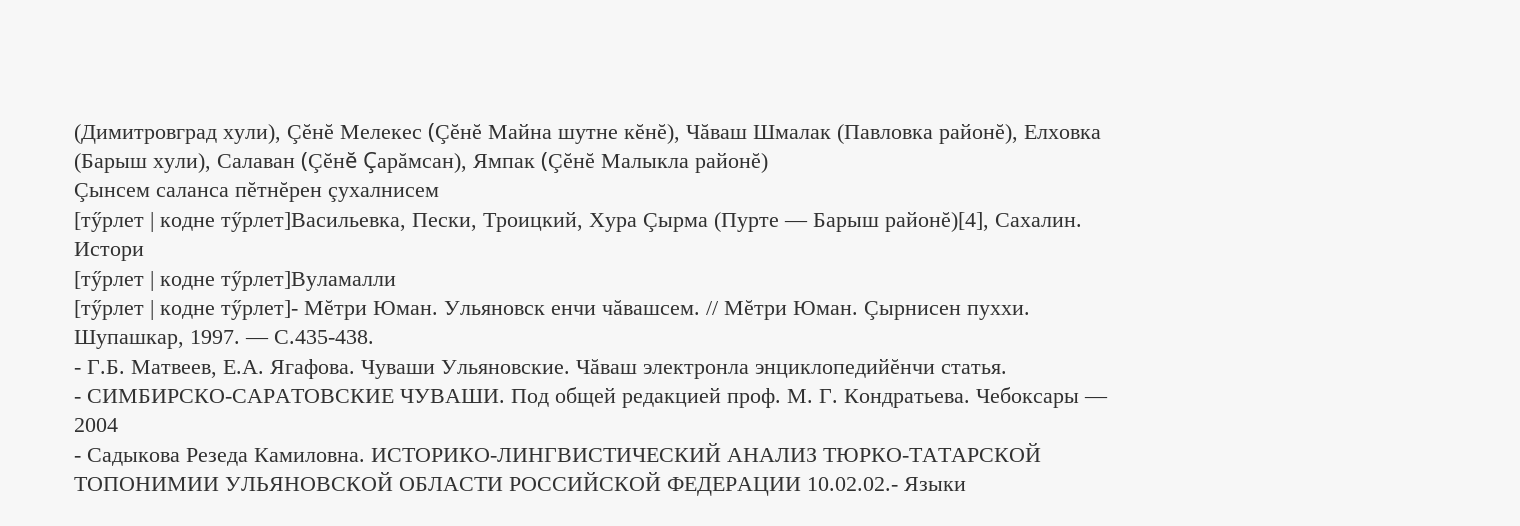(Димитровград хули), Çĕнĕ Мелекес (Çĕнĕ Майна шутне кĕнĕ), Чăваш Шмалак (Павловка районĕ), Елховка (Барыш хули), Салаван (Çĕнĕ Çарăмсан), Ямпак (Çĕнĕ Малыкла районĕ)
Çынсем саланса пĕтнĕрен çухалнисем
[тӳрлет | кодне тӳрлет]Васильевка, Пески, Троицкий, Хура Çырма (Пурте — Барыш районĕ)[4], Сахалин.
Истори
[тӳрлет | кодне тӳрлет]Вуламалли
[тӳрлет | кодне тӳрлет]- Мĕтри Юман. Ульяновск енчи чăвашсем. // Мĕтри Юман. Çырнисен пуххи. Шупашкар, 1997. — С.435-438.
- Г.Б. Матвеев, Е.А. Ягафова. Чуваши Ульяновские. Чăваш электронла энциклопедийĕнчи статья.
- СИМБИРСКО-САРАТОВСКИЕ ЧУВАШИ. Под общей редакцией проф. М. Г. Кондратьева. Чебоксары — 2004
- Садыкова Резеда Камиловна. ИСТОРИКО-ЛИНГВИСТИЧЕСКИЙ АНАЛИЗ ТЮРКО-ТАТАРСКОЙ ТОПОНИМИИ УЛЬЯНОВСКОЙ ОБЛАСТИ РОССИЙСКОЙ ФЕДЕРАЦИИ 10.02.02.- Языки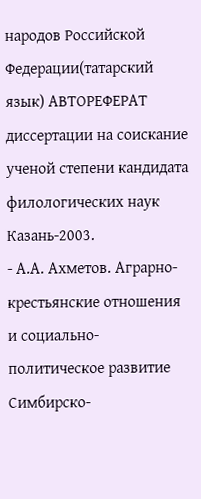народов Российской Федерации(татарский язык) АВТОРЕФЕРАТ диссертации на соискание ученой степени кандидата филологических наук Казань-2003.
- А.А. Ахметов. Аграрно-крестьянские отношения и социально-политическое развитие Симбирско-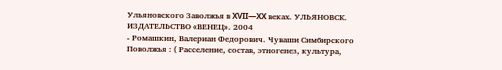Ульяновского Заволжья в XVII—XX веках. УЛЬЯНОВСК. ИЗДАТЕЛЬСТВО «ВЕНЕЦ». 2004
- Ромашкин, Валериан Федорович. Чуваши Симбирского Поволжья : ( Расселение, состав, этногенез, культура,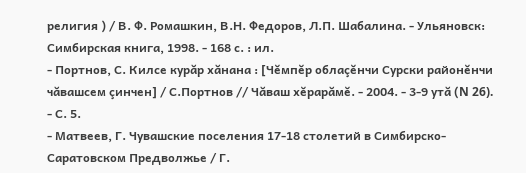религия ) / В. Ф. Ромашкин, В.Н. Федоров, Л.П. Шабалина. - Ульяновск: Симбирская книга, 1998. - 168 с. : ил.
- Портнов, С. Килсе курăр хăнана : [Чĕмпĕр облаçĕнчи Сурски районĕнчи чăвашсем çинчен] / С.Портнов // Чăваш хĕрарăмĕ. - 2004. - 3-9 утă (N 26). - С. 5.
- Матвеев, Г. Чувашские поселения 17-18 столетий в Симбирско-Саратовском Предволжье / Г.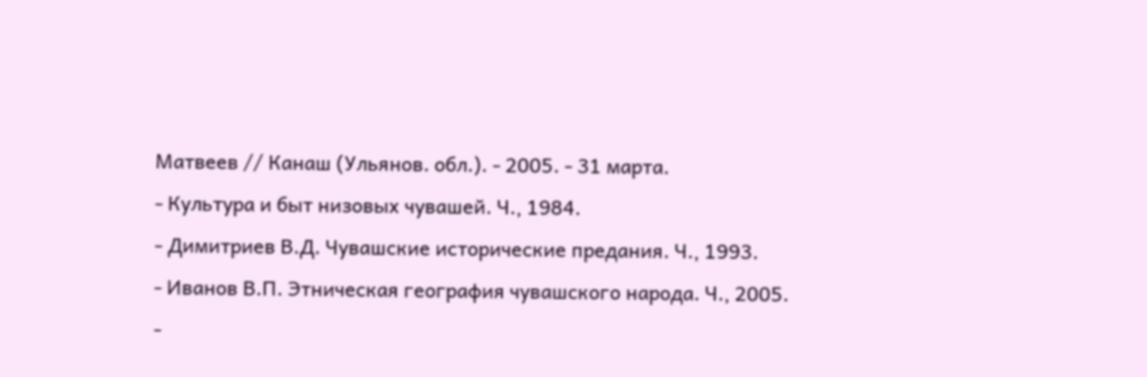Матвеев // Канаш (Ульянов. обл.). - 2005. - 31 марта.
- Культура и быт низовых чувашей. Ч., 1984.
- Димитриев В.Д. Чувашские исторические предания. Ч., 1993.
- Иванов В.П. Этническая география чувашского народа. Ч., 2005.
-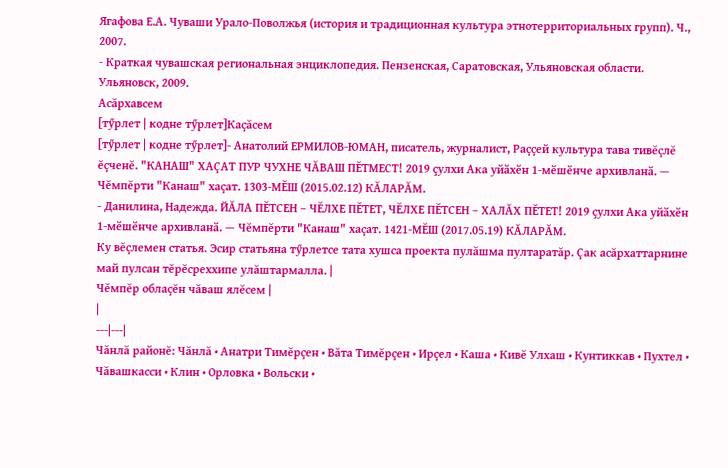Ягафова Е.А. Чуваши Урало-Поволжья (история и традиционная культура этнотерриториальных групп). Ч., 2007.
- Краткая чувашская региональная энциклопедия. Пензенская, Саратовская, Ульяновская области. Ульяновск, 2009.
Асăрхавсем
[тӳрлет | кодне тӳрлет]Каçăсем
[тӳрлет | кодне тӳрлет]- Анатолий ЕРМИЛОВ-ЮМАН, писатель, журналист, Раççей культура тава тивĕçлĕ ĕçченĕ. "КАНАШ" ХАÇАТ ПУР ЧУХНЕ ЧĂВАШ ПĔТМЕСТ! 2019 ҫулхи Ака уйӑхӗн 1-мӗшӗнче архивланӑ. — Чĕмпĕрти "Канаш" хаçат. 1303-МĔШ (2015.02.12) КĂЛАРĂМ.
- Данилина, Надежда. ЙĂЛА ПĔТСЕН – ЧĔЛХЕ ПĔТЕТ, ЧĔЛХЕ ПĔТСЕН – ХАЛĂХ ПĔТЕТ! 2019 ҫулхи Ака уйӑхӗн 1-мӗшӗнче архивланӑ. — Чĕмпĕрти "Канаш" хаçат. 1421-МĔШ (2017.05.19) КĂЛАРĂМ.
Ку вĕçлемен статья. Эсир статьяна тӳрлетсе тата хушса проекта пулăшма пултаратăр. Çак асăрхаттарнине май пулсан тĕрĕсреххипе улăштармалла. |
Чĕмпĕр облаçĕн чăваш ялĕсем |
|
---|---|
Чăнлă районĕ: Чăнлă • Анатри Тимĕрçен • Вăта Тимĕрçен • Ирçел • Каша • Кивĕ Улхаш • Кунтиккав • Пухтел • Чăвашкасси • Клин • Орловка • Вольски •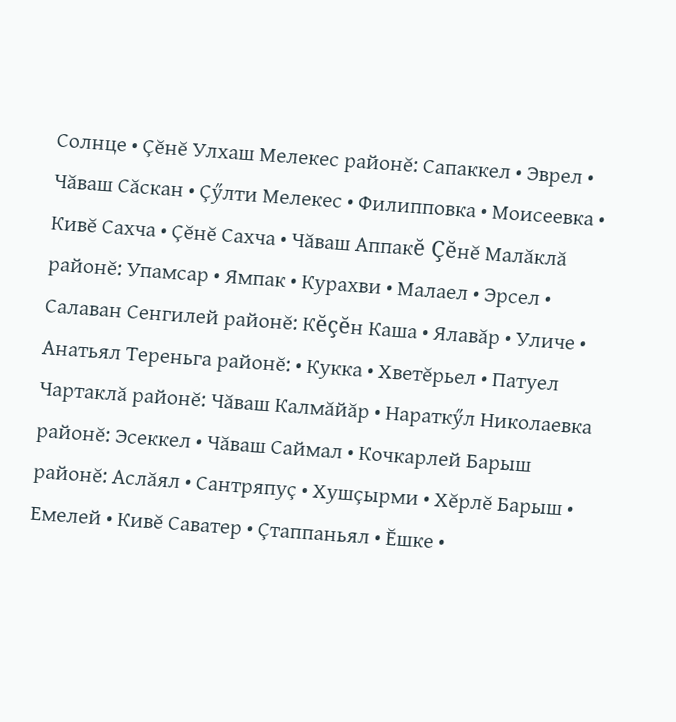Солнце • Çĕнĕ Улхаш Мелекес районĕ: Сапаккел • Эврел • Чăваш Сăскан • Çӳлти Мелекес • Филипповка • Моисеевка • Кивĕ Сахча • Çĕнĕ Сахча • Чăваш Аппакĕ Çĕнĕ Малăклă районĕ: Упамсар • Ямпак • Курахви • Малаел • Эрсел • Салаван Сенгилей районĕ: Кĕçĕн Каша • Ялавăр • Уличе • Анатьял Тереньга районĕ: • Кукка • Хветĕрьел • Патуел Чартаклă районĕ: Чăваш Калмăйăр • Нараткӳл Николаевка районĕ: Эcеккел • Чăваш Саймал • Кочкарлей Барыш районĕ: Аслăял • Сантряпуç • Хушçырми • Хĕрлĕ Барыш • Емелей • Кивĕ Саватер • Çтаппаньял • Ĕшке •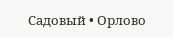Садовый • Орлово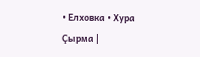• Елховка • Хура Çырма |